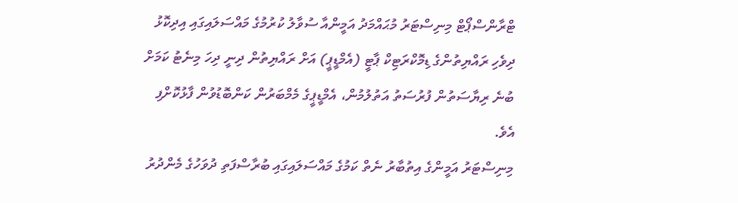ޓްރާންސްޕޯޓް މިނިސްޓަރު މުޙައްމަދު އަމީންއާ ސުވާލު ކުރުމުގެ މައްސަލައިގައި އިދިކޮޅު ދިވެހި ރައްޔިތުންގެ ޑިމޮކްރަޓިކް ޕާޓީ (އެމްޑީޕީ) އަށް ރައްޔިތުން ދިނީ ދިހަ މިނެޓު ކަމަށް ބުނެ ރިޔާސަތުން ފުރުސަތު އަތުލުމުން، އެމްޑީޕީގެ މެމްބަރުން ކަންބޮޑުވުން ފާޅުކޮށްފި އެވެ.
މިނިސްޓަރު އަމީންގެ އިތުބާރު ނެތް ކަމުގެ މައްސަލައިގައި ބުރާސްފަތި ދުވަހުގެ މެންދުރު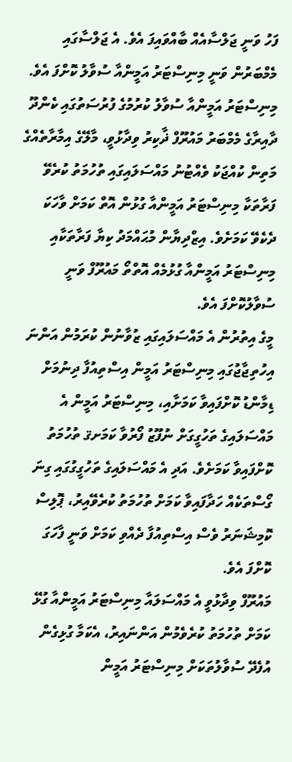ފަހު ވަނީ ޖަލްސާއެއް ބާއްވައިފަ އެވެ. އެ ޖަލްސާގައި މެމްބަރުން ވަނީ މިނިސްޓަރު އަމީންއާ ސުވާލު ކޮށްފަ އެވެ.
މިނިސްޓަރު އަމީންއާ ސުވާލު ކުރުމުގެ ފުރުސަތުގައި ކެންދޫ ދާއިރާގެ މެމްބަރު މައުރޫފް ޛާކިރު ވިދާޅުވީ، މާލޭގެ އިމާރާތެއްގެ މަތިން ކުއްޖަކު ވެއްޓުނު މައްސަލައިގައި ތުހުމަތު ކުރެވޭ ފަރާތަކާ މިނިސްޓަރު އަމީންއާ ގުޅުން އޮތް ކަމަށް ވާހަކަ ދެކެވޭ ކަމަށެވެ. އިޒްދިޔާން މުޙައްމަދު ކިޔާ ފަރާތަކާއި މިނިސްޓަރު އަމީންއާ ގުޅުމެއް އޮތްތޯ މައުރޫފް ވަނީ ސުވާލުކޮށްފަ އެވެ.
މީގެ އިތުރުން އެ މައްސަލައިގައި ޒުވާނުން ކުރަމުން އަންނަ އިހުތިޖާޖުގައި މިނިސްޓަރު އަމީން އިސްތިއުފާ ދިނުމަށް ޑިމާންޑު ކޮށްފައިވާ ކަމަށާއި، މިނިސްޓަރު އަމީން އެ މައްސަލައިގެ ތަހުގީގަށް ނުފޫޒު ފޯރުވާ ކަމަށޤ ތުހުމަތު ކޮށްފައިވާ ކަމަށެވެ. އަދި އެ މައްސަލައިގެ ތަހުގީގުގައި ގިނަ ގޯސްތަކެއް ހަދާފައިވާ ކަމަށް ތުހުމަތު ކުރެވޭއިރު، ޕޮލިސް ކޮމިޝަނަރު ވެސް އިސްތިއުފާ ދެއްވި ކަމަށް ވަނީ ފާހަގަ ކޮށްފަ އެވެ.
މައުރޫފް ވިދާޅުވީ އެ މައްސަލައާ މިނިސްޓަރު އަމީންއާ ގުޅޭ ކަމަށް ތުހުމަތު ކުރެވެމުން އަންނައިރު، އެކަމާ ގުޅިގެން އުފެދޭ ސުވާލުތަކަށް މިނިސްޓަރު އަމީން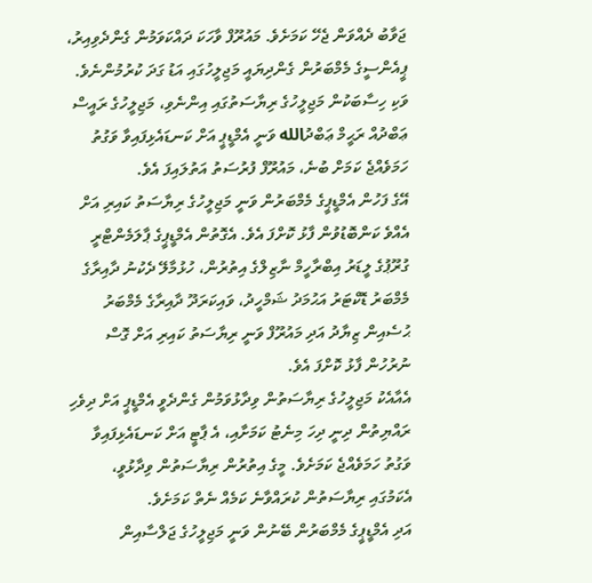ޖަވާބު ދެއްވަން ޖެހޭ ކަމަށެވެ. މައުރޫފް ވާހަކަ ދައްކަވަމުން ގެންދެވިއިރު، ޕީއެންސީގެ މެމްބަރުން ގެންދިޔައީ މަޖިލީހުގައި އަޑު ގަދަ ކުރުމުންނެވެ.
ވަކި ހިސާބަކުން މަޖިލީހުގެ ރިޔާސަތުގައި އިންނެވި، މަޖިލީހުގެ ރައީސް ޢަބްދުއް ރަޙީމް ޢަބްދުالله ވަނީ އެމްޑީޕީ އަށް ކަނޑައެޅިފައިވާ ވަގުތު ހަމަވެއްޖެ ކަމަށް ބުނެ، މައުރޫފް ފުރުސަތު އަތުލައިފަ އެވެ.
އޭގެ ފަހުން އެމްޑީޕީގެ މެމްބަރުން ވަނީ މަޖިލީހުގެ ރިޔާސަތު ކައިރި އަށް އެއްވެ ކަންބޮޑުވުން ފާޅު ކޮށްފަ އެވެ. އެގޮތުން އެމްޑީޕީގެ ޕާލަމެންޓްރީ ގުރޫޕުގެ ލީޑަރު އިބްރާހީމް ނާޒިލްގެ އިތުރުން، ހުޅުމާލޭ ދެކުނު ދާއިރާގެ މެމްބަރު ޑޮކްޓަރު އަޙުމަދު ޝަމްހީދު، ވައިކަރަދޫ ދާއިރާގެ މެމްބަރު ޙުސެއިން ޒިޔާދު އަދި މައުރޫފް ވަނީ ރިޔާސަތު ކައިރި އަށް ގޮސް ނުރުހުން ފާޅު ކޮށްފަ އެވެ.
އެއާއެކު މަޖިލީހުގެ ރިޔާސަތުން ވިދާޅުވަމުން ގެންދެވީ އެމްޑީޕީ އަށް ދިވެހި ރައްޔިތުން ދިނީ ދިހަ މިނެޓު ކަމަށާއި، އެ ޕާޓީ އަށް ކަނޑައެޅިފައިވާ ވަގުތު ހަމަވެއްޖެ ކަމަށެވެ. މީގެ އިތުރުން ރިޔާސަތުން ވިދާޅުވީ، އެކަމުގައި ރިޔާސަތުން ކުރައްވާނެ ކަމެއް ނެތް ކަމަށެވެ.
އަދި އެމްޑީޕީގެ މެމްބަރުން ބޭނުން ވަނީ މަޖިލީހުގެ ޖަލްސާއިން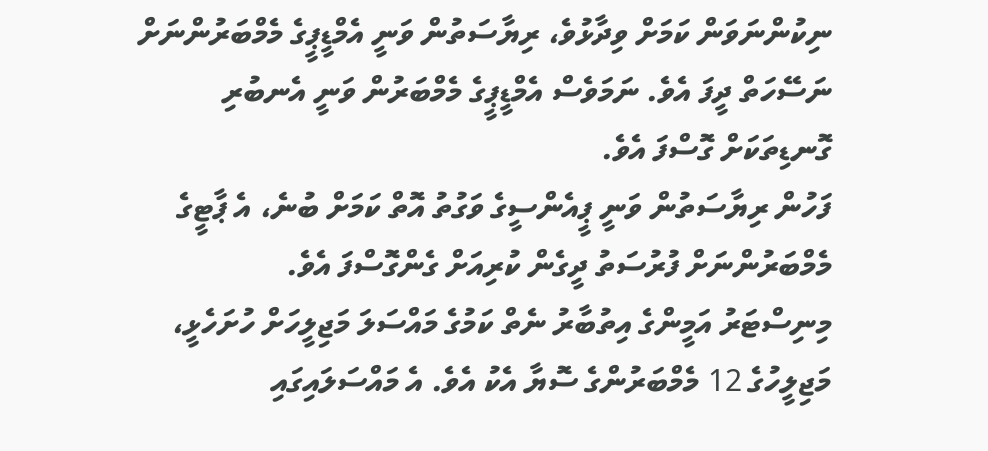ނިކުންނަވަން ކަމަށް ވިދާޅުވެ، ރިޔާސަތުން ވަނީ އެމްޑީޕީގެ މެމްބަރުންނަށް ނަސޭހަތް ދީފަ އެވެ. ނަމަވެސް އެމްޑީޕީގެ މެމްބަރުން ވަނީ އެނބުރި ގޮނޑިތަކަށް ގޮސްފަ އެވެ.
ފަހުން ރިޔާސަތުން ވަނީ ޕީއެންސީގެ ވަގުތު އޮތް ކަމަށް ބުނެ، އެ ޕާޓީގެ މެމްބަރުންނަށް ފުރުސަތު ދީގެން ކުރިއަށް ގެންގޮސްފަ އެވެ.
މިނިސްޓަރު އަމީންގެ އިތުބާރު ނެތް ކަމުގެ މައްސަލަ މަޖިލީހަށް ހުށަހެޅީ، މަޖިލީހުގެ 12 މެމްބަރުންގެ ސޮޔާ އެކު އެވެ. އެ މައްސަލައިގައި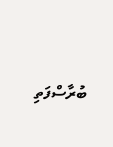ބުރާސްފަތި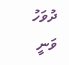ދުވަހު ވަނީ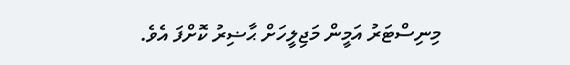މިނިސްޓަރު އަމީން މަޖިލީހަށް ޙާޟިރު ކޮށްފަ އެވެ.